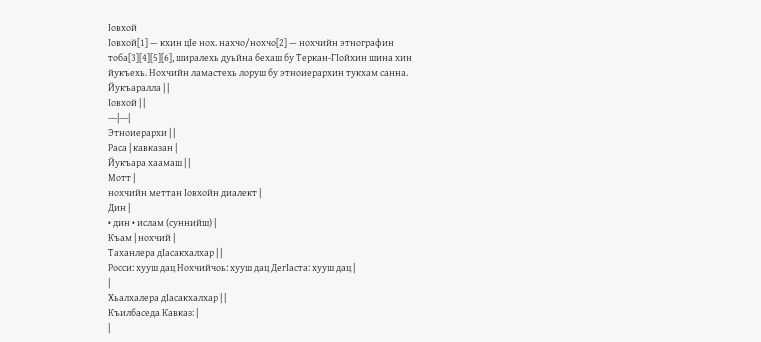Ӏовхой
Ӏовхой[1] — кхин цӀе нох. нахчо/нохчо[2] — нохчийн этнографин тоба[3][4][5][6], ширалехь дуьйна бехаш бу Теркан-ГӀойхин шина хин йукъехь. Нохчийн ламастехь лоруш бу этноиерархин тукхам санна.
Йукъаралла | |
Ӏовхой | |
---|---|
Этноиерархи | |
Раса | кавказан |
Йукъара хаамаш | |
Мотт |
нохчийн меттан Ӏовхойн диалект |
Дин |
• дин • ислам (суннийш) |
Къам | нохчий |
Таханлера дӀасакхалхар | |
Росси: хууш дац Нохчийчоь: хууш дац ДегӀаста: хууш дац |
|
Хьалхалера дӀасакхалхар | |
Къилбаседа Кавказ: |
|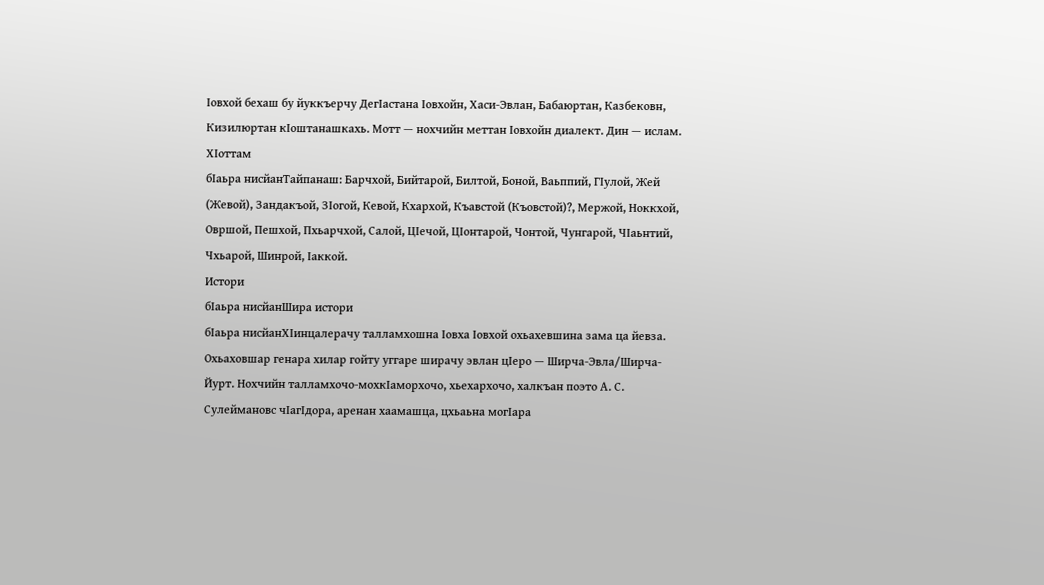Ӏовхой бехаш бу йуккъерчу ДегӀастана Ӏовхойн, Хаси-Эвлан, Бабаюртан, Казбековн, Кизилюртан кӀоштанашкахь. Мотт — нохчийн меттан Ӏовхойн диалект. Дин — ислам.
ХӀоттам
бӀаьра нисйанТайпанаш: Барчхой, Бийтарой, Билтой, Боной, Ваьппий, ГӀулой, Жей (Жевой), Зандакъой, ЗӀогой, Кевой, Кхархой, Къавстой (Къовстой)?, Мержой, Ноккхой, Овршой, Пешхой, Пхьарчхой, Салой, ЦӀечой, ЦӀонтарой, Чонтой, Чунгарой, ЧӀаьнтий, Чхьарой, Шинрой, Ӏаккой.
Истори
бӀаьра нисйанШира истори
бӀаьра нисйанХӀинцалерачу талламхошна Ӏовха Ӏовхой охьахевшина зама ца йевза. Охьаховшар генара хилар гойту уггаре ширачу эвлан цӀеро — Ширча-Эвла/Ширча-Йурт. Нохчийн талламхочо-мохкӀаморхочо, хьехархочо, халкъан поэто А. С. Сулеймановс чӀагӀдора, аренан хаамашца, цхьаьна могӀара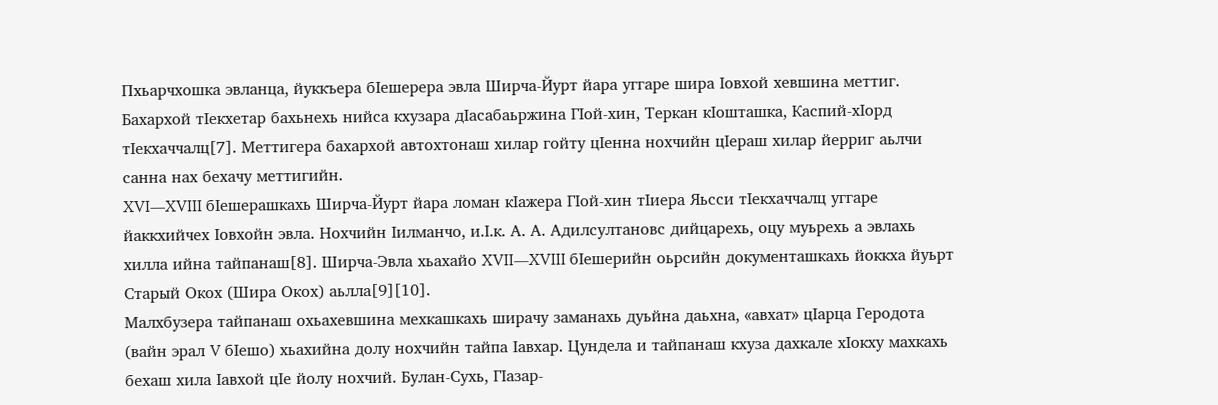Пхьарчхошка эвланца, йуккъера бӀешерера эвла Ширча-Йурт йара уггаре шира Ӏовхой хевшина меттиг. Бахархой тӀекхетар бахьнехь нийса кхузара дӀасабаьржина ГӀой-хин, Теркан кӀошташка, Каспий-хӀорд тӀекхаччалц[7]. Меттигера бахархой автохтонаш хилар гойту цӀенна нохчийн цӀераш хилар йерриг аьлчи санна нах бехачу меттигийн.
XVI—XVIII бӀешерашкахь Ширча-Йурт йара ломан кӀажера ГӀой-хин тӀиера Яьсси тӀекхаччалц уггаре йаккхийчех Ӏовхойн эвла. Нохчийн Ӏилманчо, и.Ӏ.к. А. А. Адилсултановс дийцарехь, оцу муьрехь а эвлахь хилла ийна тайпанаш[8]. Ширча-Эвла хьахайо XVII—XVIII бӀешерийн оьрсийн документашкахь йоккха йуьрт Старый Окох (Шира Окох) аьлла[9][10].
Малхбузера тайпанаш охьахевшина мехкашкахь ширачу заманахь дуьйна даьхна, «авхат» цӀарца Геродота (вайн эрал V бӀешо) хьахийна долу нохчийн тайпа Iавхар. Цундела и тайпанаш кхуза дахкале хӀокху махкахь бехаш хила Ӏавхой цӀе йолу нохчий. Булан-Сухь, ГӀазар-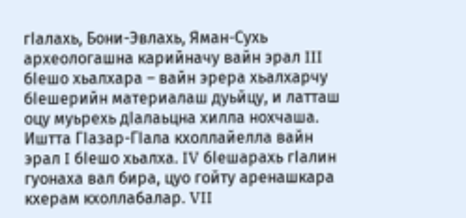гӀалахь, Бони-Эвлахь, Яман-Сухь археологашна карийначу вайн эрал III бӀешо хьалхара – вайн эрера хьалхарчу бӀешерийн материалаш дуьйцу, и латташ оцу муьрехь дӀалаьцна хилла нохчаша. Иштта ГIазар-ГIала кхоллайелла вайн эрал I бӀешо хьалха. IV бӀешарахь гӀалин гуонаха вал бира, цуо гойту аренашкара кхерам кхоллабалар. VII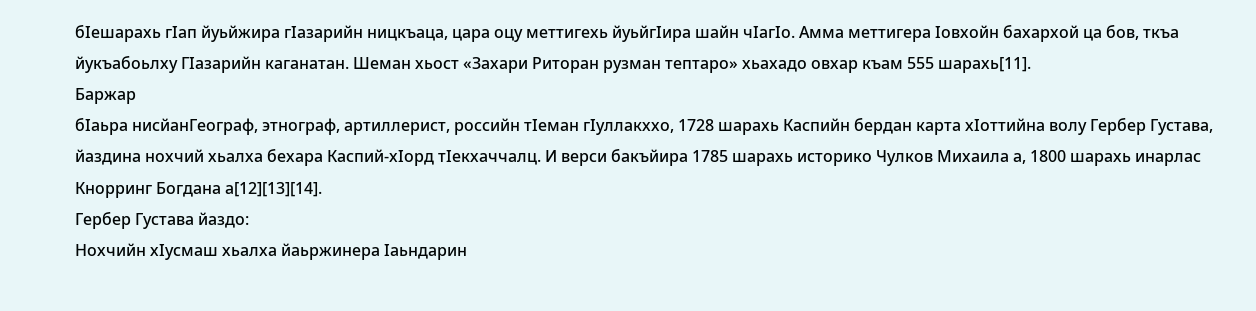бӀешарахь гӀап йуьйжира гӀазарийн ницкъаца, цара оцу меттигехь йуьйгӀира шайн чӀагӀо. Амма меттигера Ӏовхойн бахархой ца бов, ткъа йукъабоьлху ГӀазарийн каганатан. Шеман хьост «Захари Риторан рузман тептаро» хьахадо овхар къам 555 шарахь[11].
Баржар
бӀаьра нисйанГеограф, этнограф, артиллерист, российн тӀеман гӀуллакххо, 1728 шарахь Каспийн бердан карта хӀоттийна волу Гербер Густава, йаздина нохчий хьалха бехара Каспий-хӀорд тӀекхаччалц. И верси бакъйира 1785 шарахь историко Чулков Михаила а, 1800 шарахь инарлас Кнорринг Богдана а[12][13][14].
Гербер Густава йаздо:
Нохчийн хӀусмаш хьалха йаьржинера Ӏаьндарин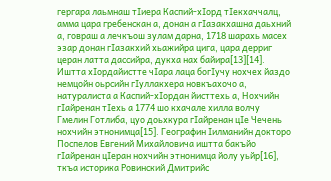гергара лаьмнаш тӀиера Каспий-хӀорд тӀекхаччалц, амма цара гребенскан а, донан а гӀазакхашна даьхний а, говраш а лечкъош зулам дарна, 1718 шарахь масех эзар донан гӀазакхий хьажийра цига, цара дерриг церан латта дассийра, дукха нах байира[13][14].
Иштта хӀордайистте чӀара лаца богӀучу нохчех йаздо немцойн оьрсийн гӀуллакхера новкъахочо а, натуралиста а Каспий-хӀордан йисттехь а, Нохчийн гӀайренан тӀехь а 1774 шо кхачале хилла волчу Гмелин Готлиба, цуо доьхкура гӀайренан цӀе Чечень нохчийн этнонимца[15]. Географин Ӏилманийн докторо Поспелов Евгений Михайловича иштта бакъйо гӀайренан цӀеран нохчийн этнонимца йолу уьйр[16], ткъа историка Ровинский Дмитрийс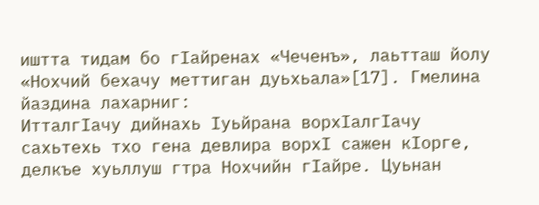иштта тидам бо гӀайренах «Чеченъ», лаьтташ йолу «Нохчий бехачу меттиган дуьхьала»[17]. Гмелина йаздина лахарниг:
ИтталгӀачу дийнахь Ӏуьйрана ворхӀалгӀачу сахьтехь тхо гена девлира ворхӀ сажен кӀорге, делкъе хуьллуш гтра Нохчийн гӀайре. Цуьнан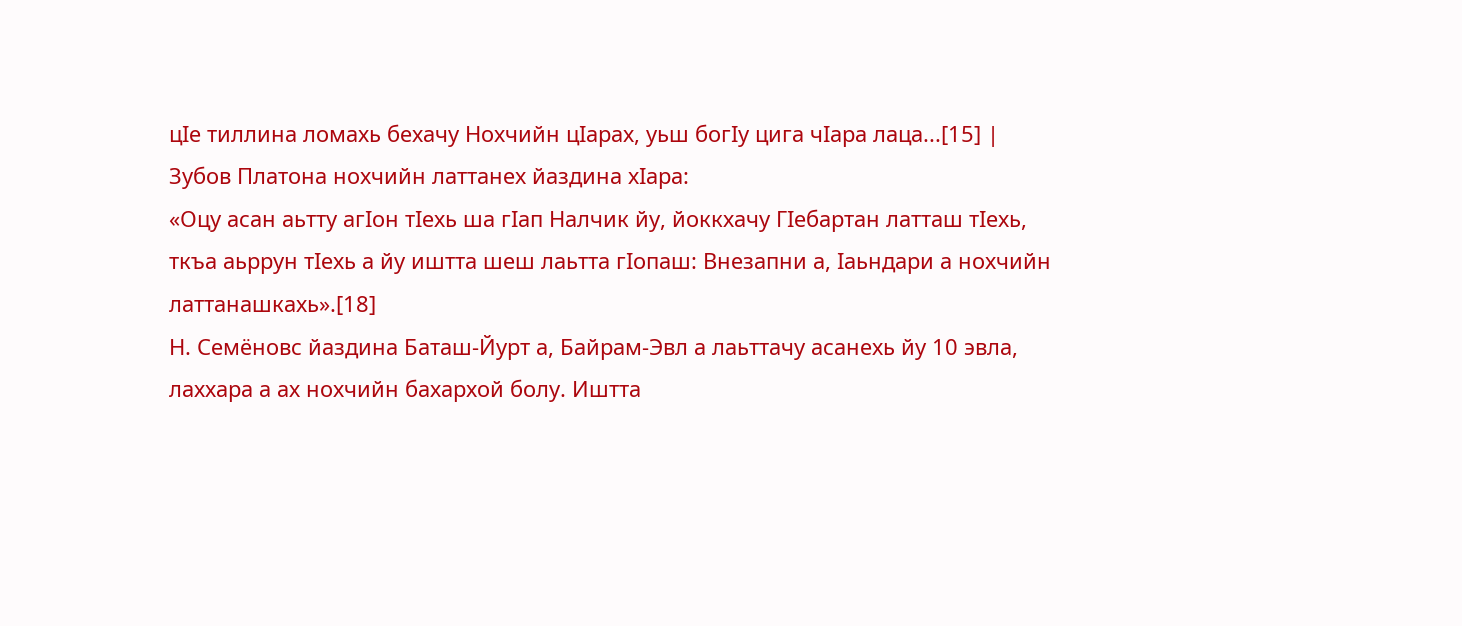цӀе тиллина ломахь бехачу Нохчийн цӀарах, уьш богӀу цига чӀара лаца...[15] |
Зубов Платона нохчийн латтанех йаздина хӀара:
«Оцу асан аьтту агӀон тӀехь ша гӀап Налчик йу, йоккхачу ГӀебартан латташ тӀехь, ткъа аьррун тӀехь а йу иштта шеш лаьтта гӀопаш: Внезапни а, Ӏаьндари а нохчийн латтанашкахь».[18]
Н. Семёновс йаздина Баташ-Йурт а, Байрам-Эвл а лаьттачу асанехь йу 10 эвла, лаххара а ах нохчийн бахархой болу. Иштта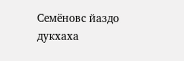Семёновс йаздо дукхаха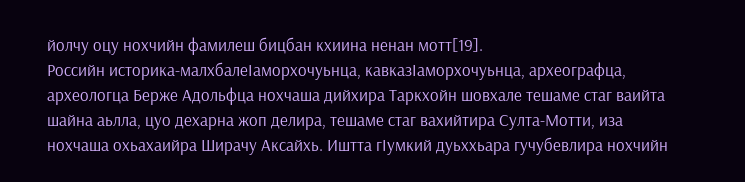йолчу оцу нохчийн фамилеш бицбан кхиина ненан мотт[19].
Российн историка-малхбалеӀаморхочуьнца, кавказӀаморхочуьнца, археографца, археологца Берже Адольфца нохчаша дийхира Таркхойн шовхале тешаме стаг ваийта шайна аьлла, цуо дехарна жоп делира, тешаме стаг вахийтира Султа-Мотти, иза нохчаша охьахаийра Ширачу Аксайхь. Иштта гӀумкий дуьххьара гучубевлира нохчийн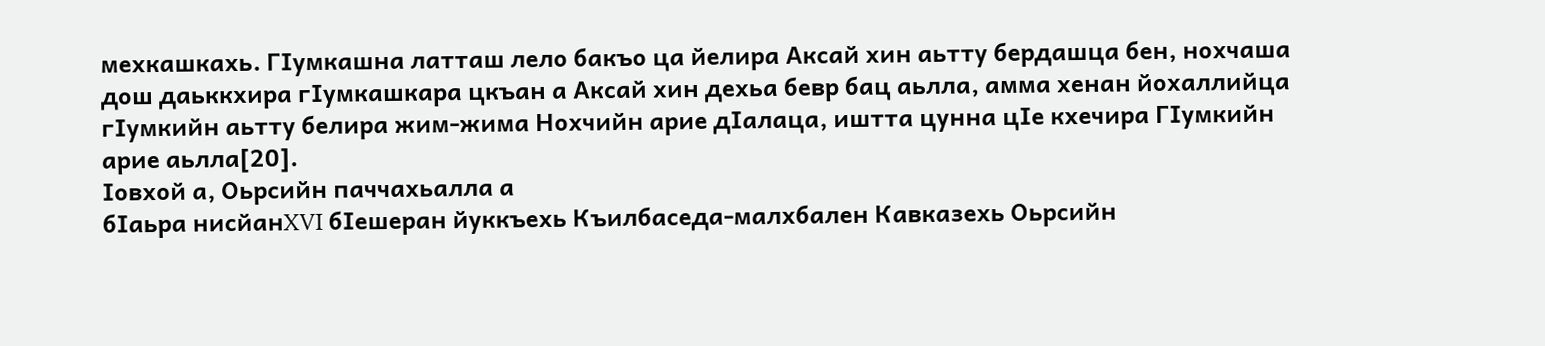мехкашкахь. ГӀумкашна латташ лело бакъо ца йелира Аксай хин аьтту бердашца бен, нохчаша дош даьккхира гӀумкашкара цкъан а Аксай хин дехьа бевр бац аьлла, амма хенан йохаллийца гӀумкийн аьтту белира жим-жима Нохчийн арие дӀалаца, иштта цунна цӀе кхечира ГӀумкийн арие аьлла[20].
Ӏовхой а, Оьрсийн паччахьалла а
бӀаьра нисйанXVI бӀешеран йуккъехь Къилбаседа-малхбален Кавказехь Оьрсийн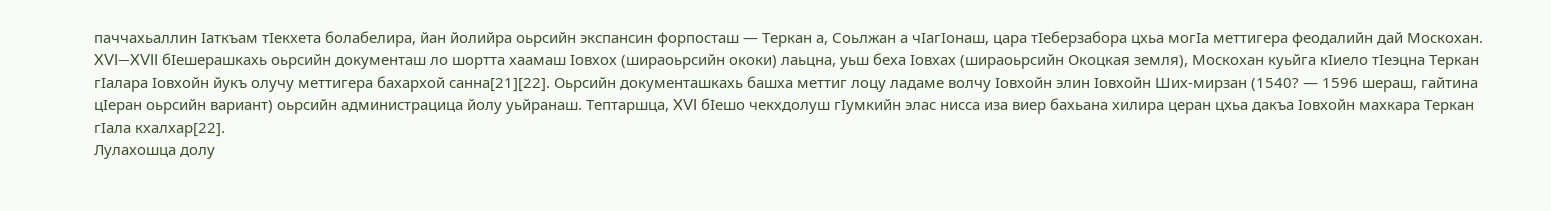паччахьаллин Ӏаткъам тӀекхета болабелира, йан йолийра оьрсийн экспансин форпосташ — Теркан а, Соьлжан а чӀагӀонаш, цара тӀеберзабора цхьа могӀа меттигера феодалийн дай Москохан. XVI—XVII бӀешерашкахь оьрсийн документаш ло шортта хаамаш Ӏовхох (шираоьрсийн ококи) лаьцна, уьш беха Ӏовхах (шираоьрсийн Окоцкая земля), Москохан куьйга кӀиело тӀеэцна Теркан гӀалара Ӏовхойн йукъ олучу меттигера бахархой санна[21][22]. Оьрсийн документашкахь башха меттиг лоцу ладаме волчу Ӏовхойн элин Ӏовхойн Ших-мирзан (1540? — 1596 шераш, гайтина цӀеран оьрсийн вариант) оьрсийн администрацица йолу уьйранаш. Тептаршца, XVI бӀешо чекхдолуш гӀумкийн элас нисса иза виер бахьана хилира церан цхьа дакъа Ӏовхойн махкара Теркан гӀала кхалхар[22].
Лулахошца долу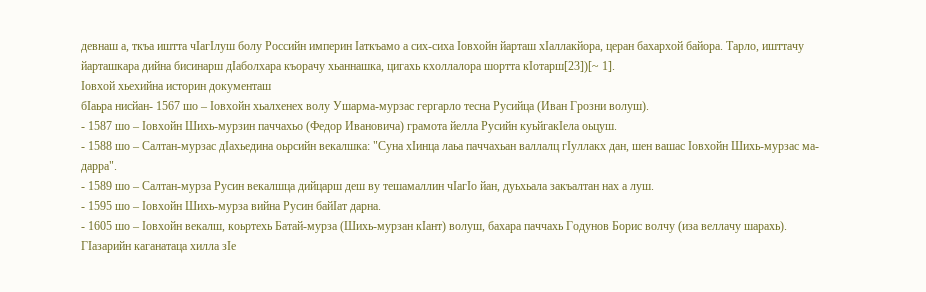девнаш а, ткъа иштта чӀагӀлуш болу Российн империн Ӏаткъамо а сих-сиха Ӏовхойн йарташ хӀаллакйора, церан бахархой байора. Тарло, ишттачу йарташкара дийна бисинарш дӀаболхара къорачу хьаннашка, цигахь кхоллалора шортта кӀотарш[23])[~ 1].
Ӏовхой хьехийна историн документаш
бӀаьра нисйан- 1567 шо – Ӏовхойн хьалхенех волу Ушарма-мурзас гергарло тесна Русийца (Иван Грозни волуш).
- 1587 шо – Ӏовхойн Шихь-мурзин паччахьо (Федор Ивановича) грамота йелла Русийн куьйгакӀела оьцуш.
- 1588 шо – Салтан-мурзас дӀахьедина оьрсийн векалшка: "Суна хӀинца лаьа паччахьан валлалц гӀуллакх дан, шен вашас Ӏовхойн Шихь-мурзас ма-дарра".
- 1589 шо – Салтан-мурза Русин векалшца дийцарш деш ву тешамаллин чӀагӀо йан, дуьхьала закъалтан нах а луш.
- 1595 шо – Ӏовхойн Шихь-мурза вийна Русин байӀат дарна.
- 1605 шо – Ӏовхойн векалш, коьртехь Батай-мурза (Шихь-мурзан кӀант) волуш, бахара паччахь Годунов Борис волчу (иза веллачу шарахь).
ГӀазарийн каганатаца хилла зӀе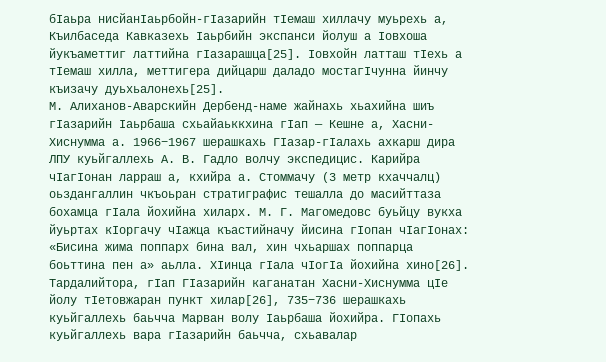бӀаьра нисйанӀаьрбойн-гӀазарийн тӀемаш хиллачу муьрехь а, Къилбаседа Кавказехь Ӏаьрбийн экспанси йолуш а Ӏовхоша йукъаметтиг латтийна гӀазарашца[25]. Ӏовхойн латташ тӀехь а тӀемаш хилла, меттигера дийцарш даладо мостагӀчунна йинчу къизачу дуьхьалонехь[25].
М. Алиханов-Аварскийн Дербенд-наме жайнахь хьахийна шиъ гӀазарийн Ӏаьрбаша схьайаьккхина гӀап — Кешне а, Хасни-Хиснумма а. 1966−1967 шерашкахь ГӀазар-гӀалахь ахкарш дира ЛПУ куьйгаллехь А. В. Гадло волчу экспедицис. Карийра чӀагӀонан ларраш а, кхийра а. Стоммачу (3 метр кхаччалц) оьздангаллин чкъоьран стратиграфис тешалла до масийттаза бохамца гӀала йохийна хиларх. М. Г. Магомедовс буьйцу вукха йуьртах кӀоргачу чӀажца къастийначу йисина гӀопан чӀагӀонах: «Бисина жима поппарх бина вал, хин чхьаршах поппарца боьттина пен а» аьлла. ХӀинца гӀала чӀогӀа йохийна хино[26]. Тардалийтора, гӀап ГӀазарийн каганатан Хасни-Хиснумма цӀе йолу тӀетовжаран пункт хилар[26], 735−736 шерашкахь куьйгаллехь баьчча Марван волу Ӏаьрбаша йохийра. ГӀопахь куьйгаллехь вара гӀазарийн баьчча, схьавалар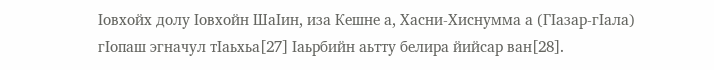Ӏовхойх долу Ӏовхойн ШаӀин, иза Кешне а, Хасни-Хиснумма а (ГӀазар-гӀала) гӀопаш эгначул тӀаьхьа[27] Ӏаьрбийн аьтту белира йийсар ван[28].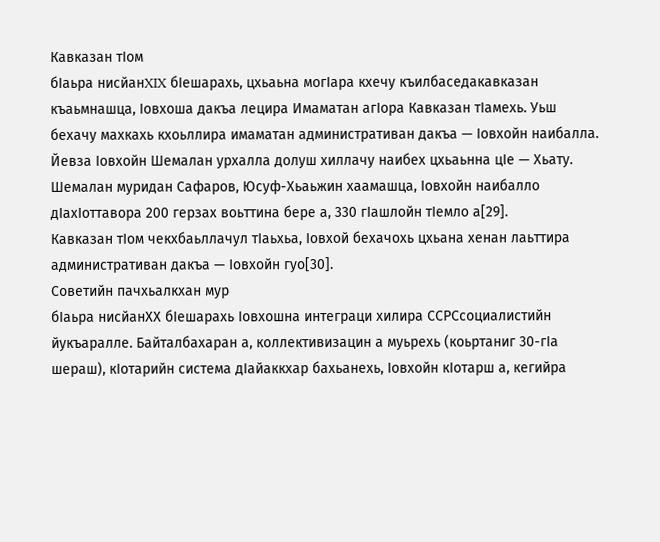Кавказан тӀом
бӀаьра нисйанXIX бӀешарахь, цхьаьна могӀара кхечу къилбаседакавказан къаьмнашца, Ӏовхоша дакъа лецира Имаматан агӀора Кавказан тӀамехь. Уьш бехачу махкахь кхоьллира имаматан административан дакъа — Ӏовхойн наибалла. Йевза Ӏовхойн Шемалан урхалла долуш хиллачу наибех цхьаьнна цӀе — Хьату. Шемалан муридан Сафаров, Юсуф-Хьаьжин хаамашца, Ӏовхойн наибалло дӀахӀоттавора 200 герзах воьттина бере а, 330 гӀашлойн тӀемло а[29].
Кавказан тӀом чекхбаьллачул тӀаьхьа, Ӏовхой бехачохь цхьана хенан лаьттира административан дакъа — Ӏовхойн гуо[30].
Советийн пачхьалкхан мур
бӀаьра нисйанXX бӀешарахь Ӏовхошна интеграци хилира ССРСсоциалистийн йукъаралле. Байталбахаран а, коллективизацин а муьрехь (коьртаниг 30-гӀа шераш), кӀотарийн система дӀайаккхар бахьанехь, Ӏовхойн кӀотарш а, кегийра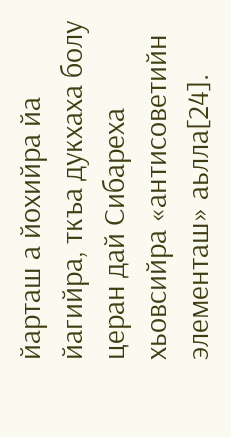йарташ а йохийра йа йагийра, ткъа дукхаха болу церан дай Сибареха хьовсийра «антисоветийн элементаш» аьлла[24].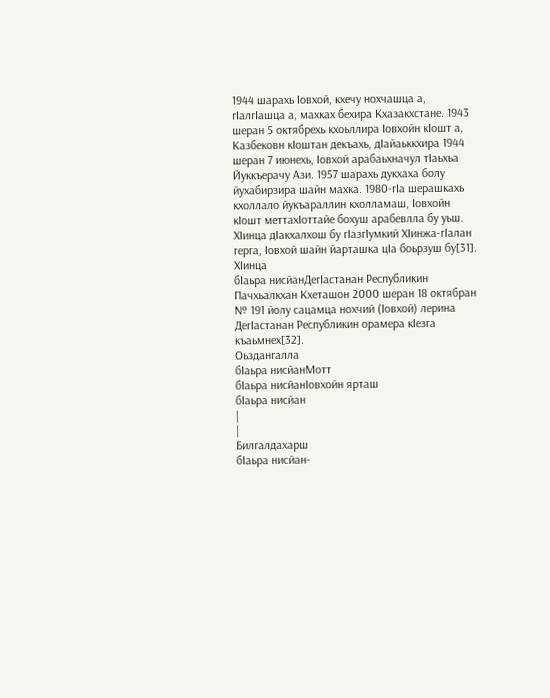1944 шарахь Ӏовхой, кхечу нохчашца а, гӀалгӀашца а, махках бехира Кхазакхстане. 1943 шеран 5 октябрехь кхоьллира Ӏовхойн кӀошт а, Казбековн кӀоштан декъахь, дӀайаьккхира 1944 шеран 7 июнехь, Ӏовхой арабаьхначул тӀаьхьа Йуккъерачу Ази. 1957 шарахь дукхаха болу йухабирзира шайн махка. 1980-гӀа шерашкахь кхоллало йукъараллин кхолламаш, Ӏовхойн кӀошт меттахӀоттайе бохуш арабевлла бу уьш. ХӀинца дӀакхалхош бу гӀазгӀумкий ХӀинжа-гӀалан герга, Ӏовхой шайн йарташка цӀа боьрзуш бу[31].
ХӀинца
бӀаьра нисйанДегӀастанан Республикин Пачхьалкхан Кхеташон 2000 шеран 18 октябран № 191 йолу сацамца нохчий (Ӏовхой) лерина ДегӀастанан Республикин орамера кӀезга къаьмнех[32].
Оьздангалла
бӀаьра нисйанМотт
бӀаьра нисйанӀовхойн ярташ
бӀаьра нисйан
|
|
Билгалдахарш
бӀаьра нисйан-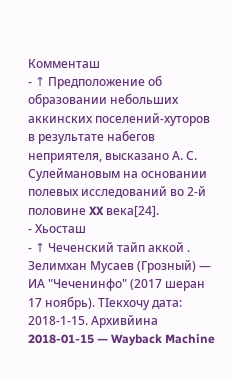Комменташ
- ↑ Предположение об образовании небольших аккинских поселений-хуторов в результате набегов неприятеля, высказано А. С. Сулеймановым на основании полевых исследований во 2-й половине XX века[24].
- Хьосташ
- ↑ Чеченский тайп аккой . Зелимхан Мусаев (Грозный) — ИА "Чеченинфо" (2017 шеран 17 ноябрь). ТӀекхочу дата: 2018-1-15. Архивйина 2018-01-15 — Wayback Machine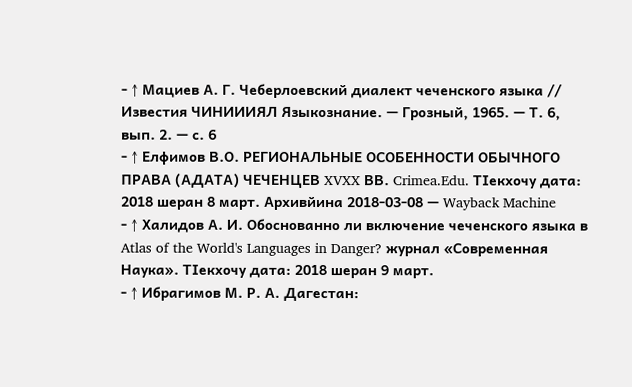- ↑ Мациев А. Г. Чеберлоевский диалект чеченского языка // Известия ЧИНИИИЯЛ Языкознание. — Грозный, 1965. — Т. 6, вып. 2. — с. 6
- ↑ Елфимов В.О. РЕГИОНАЛЬНЫЕ ОСОБЕННОСТИ ОБЫЧНОГО ПРАВА (АДАТА) ЧЕЧЕНЦЕВ XVXX ВВ. Crimea.Edu. ТӀекхочу дата: 2018 шеран 8 март. Архивйина 2018-03-08 — Wayback Machine
- ↑ Халидов А. И. Обоснованно ли включение чеченского языка в Atlas of the World's Languages in Danger? журнал «Современная Наука». ТӀекхочу дата: 2018 шеран 9 март.
- ↑ Ибрагимов М. Р. А. Дагестан: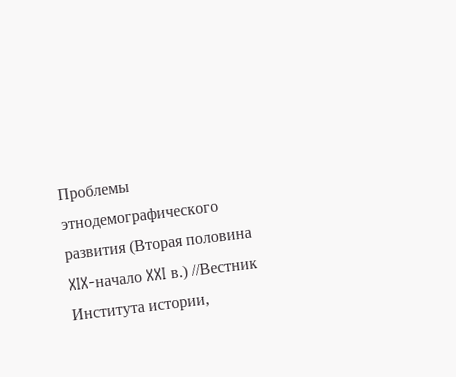Проблемы этнодемографического развития (Вторая половина XIX-начало XXI в.) //Вестник Института истории,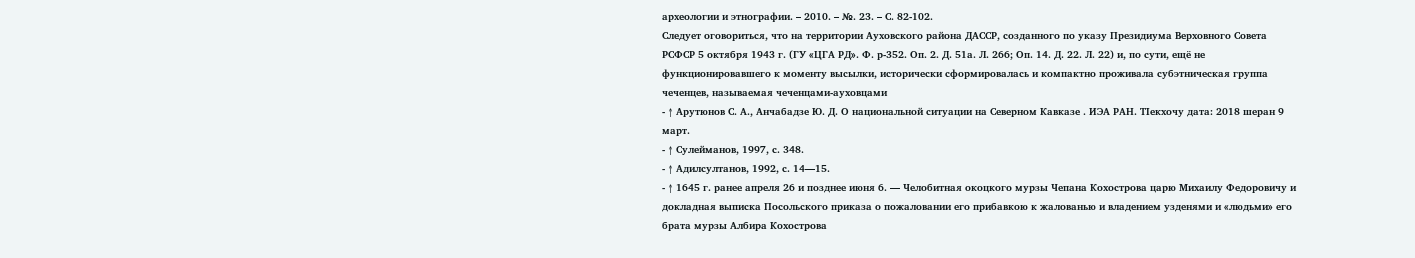археологии и этнографии. – 2010. – №. 23. – С. 82-102.
Следует оговориться, что на территории Ауховского района ДАССР, созданного по указу Президиума Верховного Совета РСФСР 5 октября 1943 г. (ГУ «ЦГА РД». Ф. р-352. Оп. 2. Д. 51а. Л. 266; Оп. 14. Д. 22. Л. 22) и, по сути, ещё не функционировавшего к моменту высылки, исторически сформировалась и компактно проживала субэтническая группа чеченцев, называемая чеченцами-ауховцами
- ↑ Арутюнов С. А., Анчабадзе Ю. Д. О национальной ситуации на Северном Кавказе . ИЭА РАН. ТӀекхочу дата: 2018 шеран 9 март.
- ↑ Сулейманов, 1997, с. 348.
- ↑ Адилсултанов, 1992, с. 14—15.
- ↑ 1645 г. ранее апреля 26 и позднее июня 6. — Челобитная окоцкого мурзы Чепана Кохострова царю Михаилу Федоровичу и докладная выписка Посольского приказа о пожаловании его прибавкою к жалованью и владением узденями и «людьми» его брата мурзы Албира Кохострова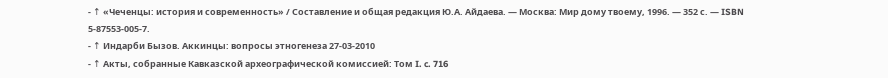- ↑ «Чеченцы: история и современность» / Составление и общая редакция Ю.А. Айдаева. — Москва: Мир дому твоему, 1996. — 352 с. — ISBN 5-87553-005-7.
- ↑ Индарби Бызов. Аккинцы: вопросы этногенеза 27-03-2010
- ↑ Акты, собранные Кавказской археографической комиссией: Том I. c. 716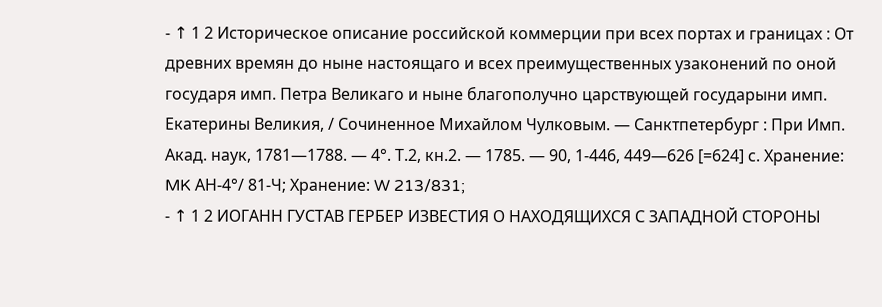- ↑ 1 2 Историческое описание российской коммерции при всех портах и границах : От древних времян до ныне настоящаго и всех преимущественных узаконений по оной государя имп. Петра Великаго и ныне благополучно царствующей государыни имп. Екатерины Великия, / Сочиненное Михайлом Чулковым. — Санктпетербург : При Имп. Акад. наук, 1781—1788. — 4°. Т.2, кн.2. — 1785. — 90, 1-446, 449—626 [=624] с. Хранение: MK АН-4°/ 81-Ч; Хранение: W 213/831;
- ↑ 1 2 ИОГАНН ГУСТАВ ГЕРБЕР ИЗВЕСТИЯ О НАХОДЯЩИХСЯ С ЗАПАДНОЙ СТОРОНЫ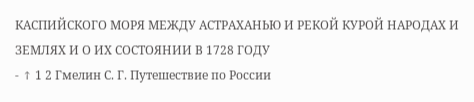КАСПИЙСКОГО МОРЯ МЕЖДУ АСТРАХАНЬЮ И РЕКОЙ КУРОЙ НАРОДАХ И ЗЕМЛЯХ И О ИХ СОСТОЯНИИ В 1728 ГОДУ
- ↑ 1 2 Гмелин С. Г. Путешествие по России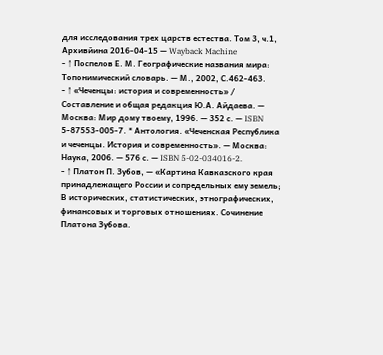для исследования трех царств естества. Том 3, ч.1, Архивйина 2016-04-15 — Wayback Machine
- ↑ Поспелов Е. М. Географические названия мира: Топонимический словарь. — М., 2002, С.462-463.
- ↑ «Чеченцы: история и современность» / Составление и общая редакция Ю.А. Айдаева. — Москва: Мир дому твоему, 1996. — 352 с. — ISBN 5-87553-005-7. * Антология. «Чеченская Республика и чеченцы. История и современность». — Москва: Наука, 2006. — 576 с. — ISBN 5-02-034016-2.
- ↑ Платон П. Зубов, — «Картина Кавказского края принадлежащего России и сопредельных ему земель; В исторических, статистических, этнографических, финансовых и торговых отношениях. Сочинение Платона Зубова.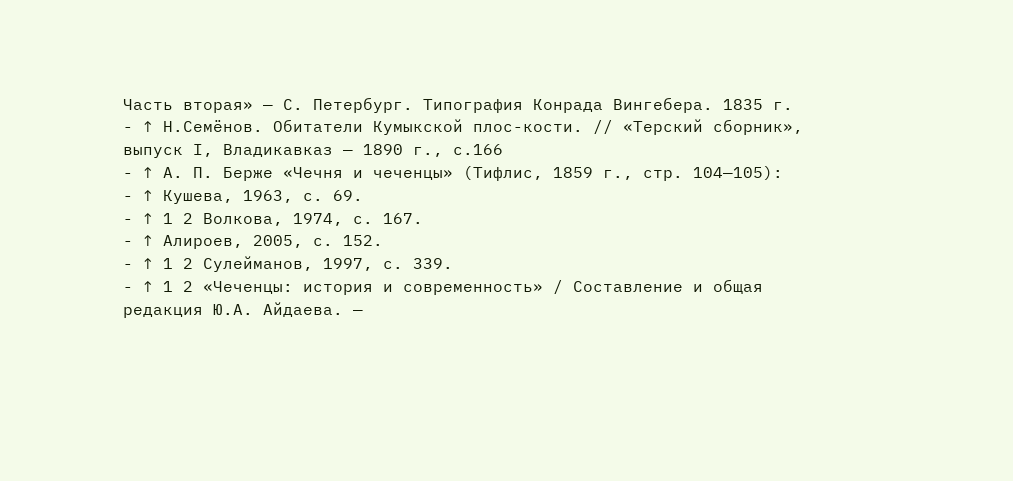Часть вторая» — С. Петербург. Типография Конрада Вингебера. 1835 г.
- ↑ Н.Семёнов. Обитатели Кумыкской плос-кости. // «Терский сборник», выпуск I, Владикавказ — 1890 г., с.166
- ↑ А. П. Берже «Чечня и чеченцы» (Тифлис, 1859 г., стр. 104—105):
- ↑ Кушева, 1963, с. 69.
- ↑ 1 2 Волкова, 1974, с. 167.
- ↑ Алироев, 2005, с. 152.
- ↑ 1 2 Сулейманов, 1997, с. 339.
- ↑ 1 2 «Чеченцы: история и современность» / Составление и общая редакция Ю.А. Айдаева. —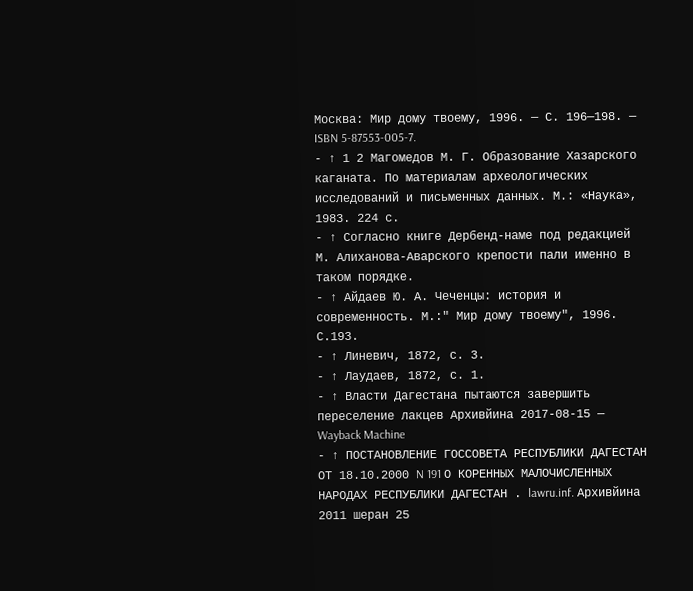Москва: Мир дому твоему, 1996. — С. 196—198. — ISBN 5-87553-005-7.
- ↑ 1 2 Магомедов М. Г. Образование Хазарского каганата. По материалам археологических исследований и письменных данных. М.: «Наука», 1983. 224 с.
- ↑ Согласно книге Дербенд-наме под редакцией М. Алиханова-Аварского крепости пали именно в таком порядке.
- ↑ Айдаев Ю. А. Чеченцы: история и современность. М.:" Мир дому твоему", 1996. С.193.
- ↑ Линевич, 1872, с. 3.
- ↑ Лаудаев, 1872, с. 1.
- ↑ Власти Дагестана пытаются завершить переселение лакцев Архивйина 2017-08-15 — Wayback Machine
- ↑ ПОСТАНОВЛЕНИЕ ГОССОВЕТА РЕСПУБЛИКИ ДАГЕСТАН ОТ 18.10.2000 N 191 О КОРЕННЫХ МАЛОЧИСЛЕННЫХ НАРОДАХ РЕСПУБЛИКИ ДАГЕСТАН . lawru.inf. Архивйина 2011 шеран 25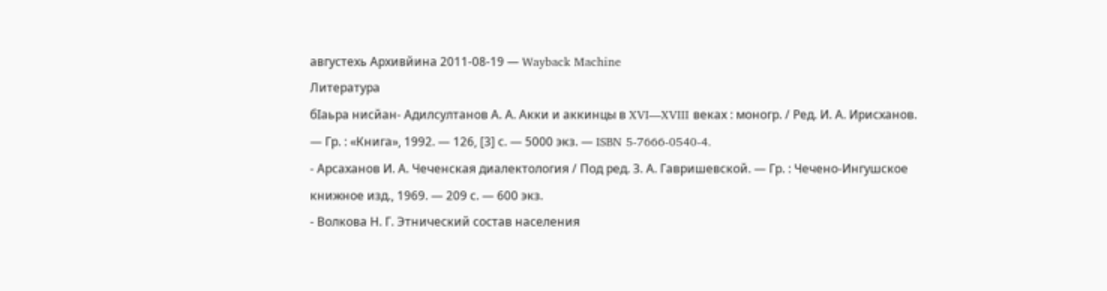августехь Архивйина 2011-08-19 — Wayback Machine
Литература
бӀаьра нисйан- Адилсултанов А. А. Акки и аккинцы в XVI—XVIII веках : моногр. / Ред. И. А. Ирисханов. — Гр. : «Книга», 1992. — 126, [3] с. — 5000 экз. — ISBN 5-7666-0540-4.
- Арсаханов И. А. Чеченская диалектология / Под ред. З. А. Гавришевской. — Гр. : Чечено-Ингушское книжное изд., 1969. — 209 с. — 600 экз.
- Волкова Н. Г. Этнический состав населения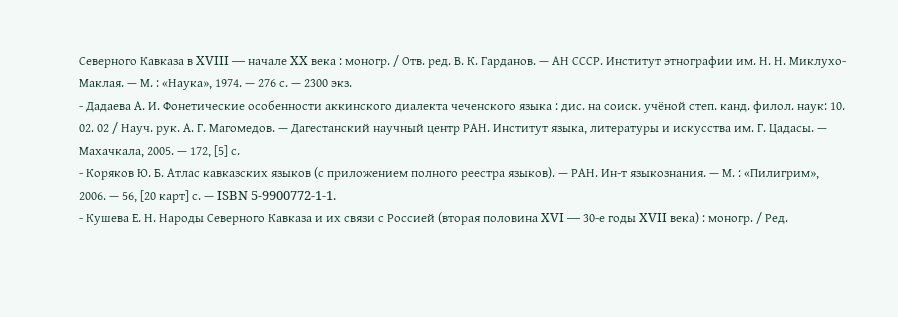Северного Кавказа в XVIII — начале XX века : моногр. / Отв. ред. В. К. Гарданов. — АН СССР. Институт этнографии им. Н. Н. Миклухо-Маклая. — М. : «Наука», 1974. — 276 с. — 2300 экз.
- Дадаева А. И. Фонетические особенности аккинского диалекта чеченского языка : дис. на соиск. учёной степ. канд. филол. наук: 10. 02. 02 / Науч. рук. А. Г. Магомедов. — Дагестанский научный центр РАН. Институт языка, литературы и искусства им. Г. Цадасы. — Махачкала, 2005. — 172, [5] с.
- Коряков Ю. Б. Атлас кавказских языков (с приложением полного реестра языков). — РАН. Ин-т языкознания. — М. : «Пилигрим», 2006. — 56, [20 карт] с. — ISBN 5-9900772-1-1.
- Кушева Е. Н. Народы Северного Кавказа и их связи с Россией (вторая половина XVI — 30-е годы XVII века) : моногр. / Ред.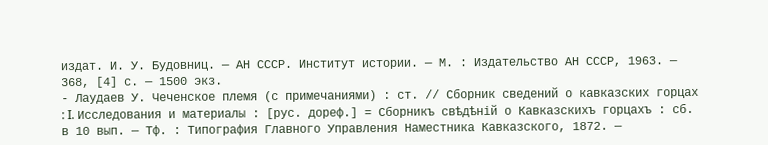издат. И. У. Будовниц. — АН СССР. Институт истории. — М. : Издательство АН СССР, 1963. — 368, [4] с. — 1500 экз.
- Лаудаев У. Чеченское племя (с примечаниями) : ст. // Сборник сведений о кавказских горцах : I. Исследования и материалы : [рус. дореф.] = Сборникъ свѣдѣнiй о Кавказскихъ горцахъ : сб. в 10 вып. — Тф. : Типография Главного Управления Наместника Кавказского, 1872. —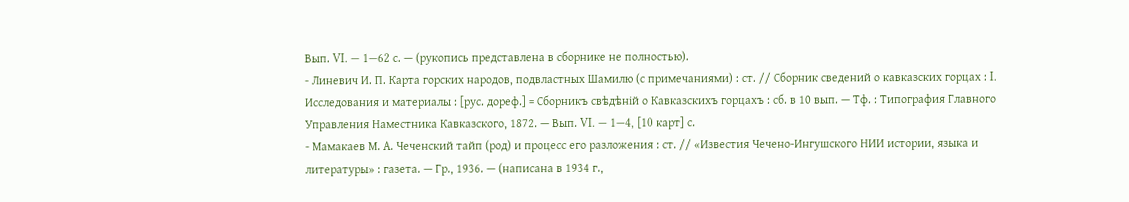Вып. VI. — 1—62 с. — (рукопись представлена в сборнике не полностью).
- Линевич И. П. Карта горских народов, подвластных Шамилю (с примечаниями) : ст. // Сборник сведений о кавказских горцах : I. Исследования и материалы : [рус. дореф.] = Сборникъ свѣдѣнiй о Кавказскихъ горцахъ : сб. в 10 вып. — Тф. : Типография Главного Управления Наместника Кавказского, 1872. — Вып. VI. — 1—4, [10 карт] с.
- Мамакаев М. А. Чеченский тайп (род) и процесс его разложения : ст. // «Известия Чечено-Ингушского НИИ истории, языка и литературы» : газета. — Гр., 1936. — (написана в 1934 г.,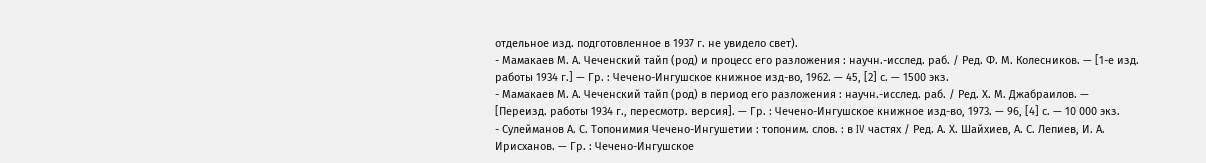отдельное изд. подготовленное в 1937 г. не увидело свет).
- Мамакаев М. А. Чеченский тайп (род) и процесс его разложения : научн.-исслед. раб. / Ред. Ф. М. Колесников. — [1-е изд. работы 1934 г.] — Гр. : Чечено-Ингушское книжное изд-во, 1962. — 45, [2] с. — 1500 экз.
- Мамакаев М. А. Чеченский тайп (род) в период его разложения : научн.-исслед. раб. / Ред. Х. М. Джабраилов. — [Переизд. работы 1934 г., пересмотр. версия]. — Гр. : Чечено-Ингушское книжное изд-во, 1973. — 96, [4] с. — 10 000 экз.
- Сулейманов А. С. Топонимия Чечено-Ингушетии : топоним. слов. : в IV частях / Ред. А. Х. Шайхиев, А. С. Лепиев, И. А. Ирисханов. — Гр. : Чечено-Ингушское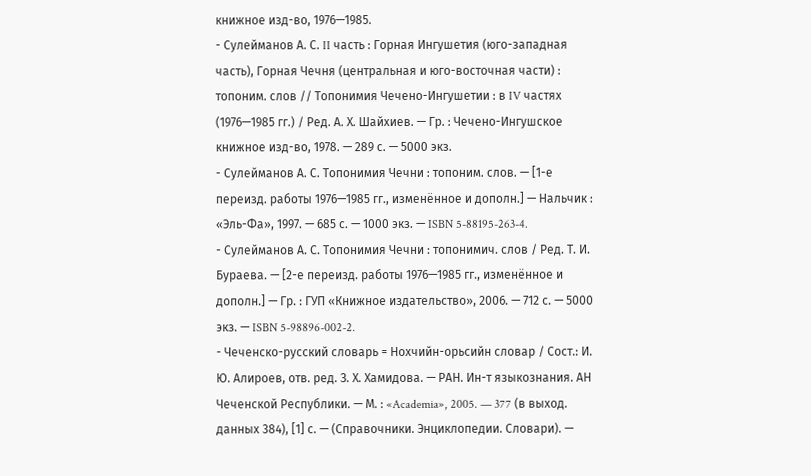книжное изд-во, 1976—1985.
- Сулейманов А. С. II часть : Горная Ингушетия (юго-западная часть), Горная Чечня (центральная и юго-восточная части) : топоним. слов // Топонимия Чечено-Ингушетии : в IV частях (1976—1985 гг.) / Ред. А. Х. Шайхиев. — Гр. : Чечено-Ингушское книжное изд-во, 1978. — 289 с. — 5000 экз.
- Сулейманов А. С. Топонимия Чечни : топоним. слов. — [1-е переизд. работы 1976—1985 гг., изменённое и дополн.] — Нальчик : «Эль-Фа», 1997. — 685 с. — 1000 экз. — ISBN 5-88195-263-4.
- Сулейманов А. С. Топонимия Чечни : топонимич. слов / Ред. Т. И. Бураева. — [2-е переизд. работы 1976—1985 гг., изменённое и дополн.] — Гр. : ГУП «Книжное издательство», 2006. — 712 с. — 5000 экз. — ISBN 5-98896-002-2.
- Чеченско-русский словарь = Нохчийн-орьсийн словар / Сост.: И. Ю. Алироев, отв. ред. З. Х. Хамидова. — РАН. Ин-т языкознания. АН Чеченской Республики. — М. : «Academia», 2005. — 377 (в выход. данных 384), [1] с. — (Справочники. Энциклопедии. Словари). —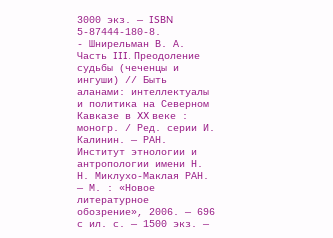3000 экз. — ISBN 5-87444-180-8.
- Шнирельман В. А. Часть III. Преодоление судьбы (чеченцы и ингуши) // Быть аланами: интеллектуалы и политика на Северном Кавказе в XX веке : моногр. / Ред. серии И. Калинин. — РАН. Институт этнологии и антропологии имени Н. Н. Миклухо-Маклая РАН. — М. : «Новое литературное обозрение», 2006. — 696 с ил. с. — 1500 экз. —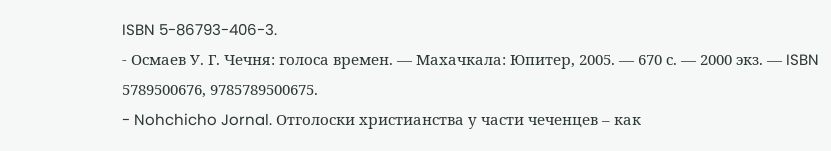ISBN 5-86793-406-3.
- Осмаев У. Г. Чечня: голоса времен. — Махачкала: Юпитер, 2005. — 670 с. — 2000 экз. — ISBN 5789500676, 9785789500675.
- Nohchicho Jornal. Отголоски христианства у части чеченцев – как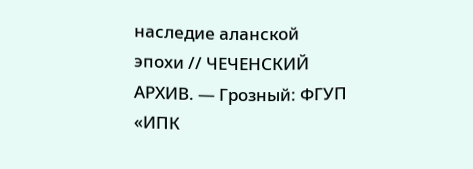наследие аланской эпохи // ЧЕЧЕНСКИЙ АРХИВ. — Грозный: ФГУП «ИПК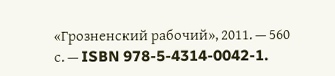«Грозненский рабочий», 2011. — 560 с. — ISBN 978-5-4314-0042-1.